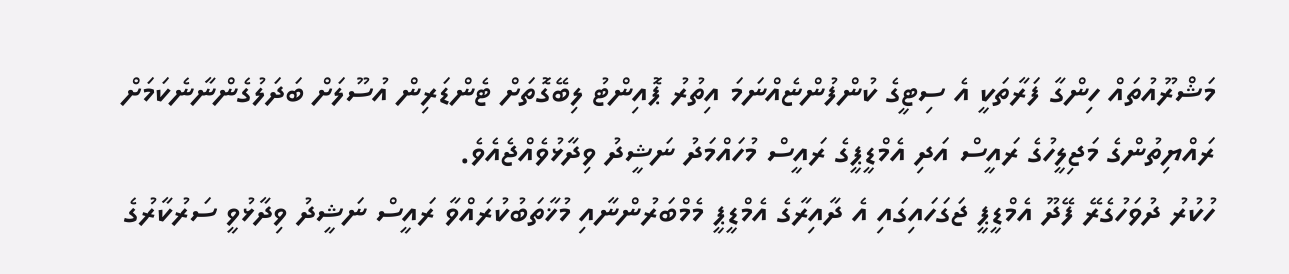މަޝްރޫއުތައް ހިންގާ ފަރާތަކީ އެ ސިޓީގެ ކުންފުންޏެއްނަމަ އިތުރު ޕޮއިންޓު ލިބޭގޮތަށް ޓެންޑަރިން އުސޫލަށް ބަދަލުގެންނާނެކަމަށް ރައްޔިތުންގެ މަޖިލީހުގެ ރައީސް އަދި އެމްޑީޕީގެ ރައީސް މުހައްމަދު ނަޝީދު ވިދާޅުވެއްޖެއެވެ.
ހުކުރު ދުވަހުގެރޭ ފޭދޫ އެމްޑީޕީ ޖަގަހައިގައި އެ ދާއިރާގެ އެމްޑީޕީ މެމްބަރުންނާއި މުޚާތަބުކުރައްވާ ރައީސް ނަޝީދު ވިދާޅުވީ ސަރުކާރުގެ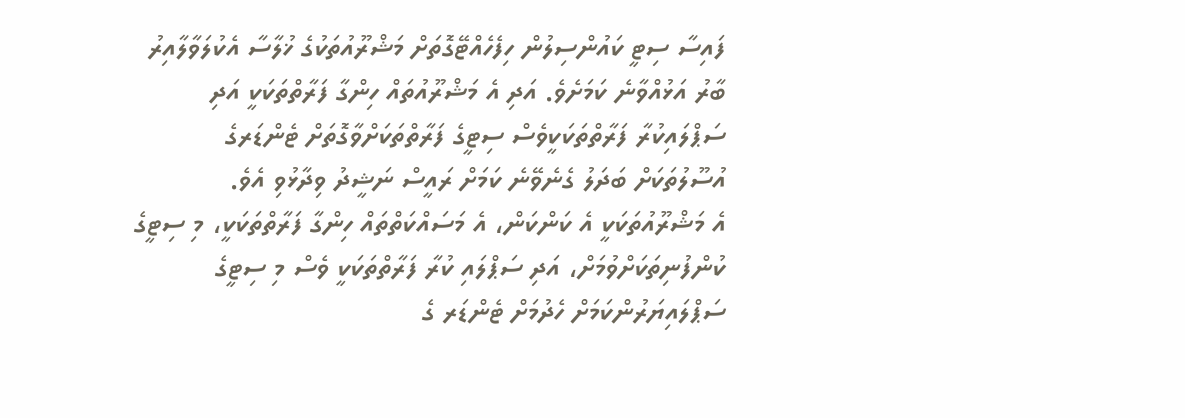ފައިސާ ސިޓީ ކައުންސިލުން ހިފެހެއްޓޭގޮތަށް މަޝްރޫއުތަކުގެ ޚުލާސާ އެކުލަވާލާއިރު ބާރު އަޅުއްވާނެ ކަމަށެވެ. އަދި އެ މަޝްރޫއުތައް ހިންގާ ފަރާތްތަކަކީ އަދި ސަޕްލައިކުރާ ފަރާތްތަކަކީވެސް ސިޓީގެ ފަރާތްތަކަށްވާގޮތަށް ޓެންޑަރގެ އުސޫލުތަކަށް ބަދަލު ގެނެވޭނެ ކަމަށް ރައީސް ނަޝީދު ވިދާޅުވި އެވެ.
އެ މަޝްރޫއުތަކަކީ އެ ކަންކަން، އެ މަސައްކަތްތައް ހިންގާ ފަރާތްތަކަކީ، މި ސިޓީގެ ކުންފުނިތަކަށްވުމަށް، އަދި ސަޕްލައި ކުރާ ފަރާތްތަކަކީ ވެސް މި ސިޓީގެ ސަޕްލައިޔަރުންކަމަށް ހެދުމަށް ޓެންޑަރ ގެ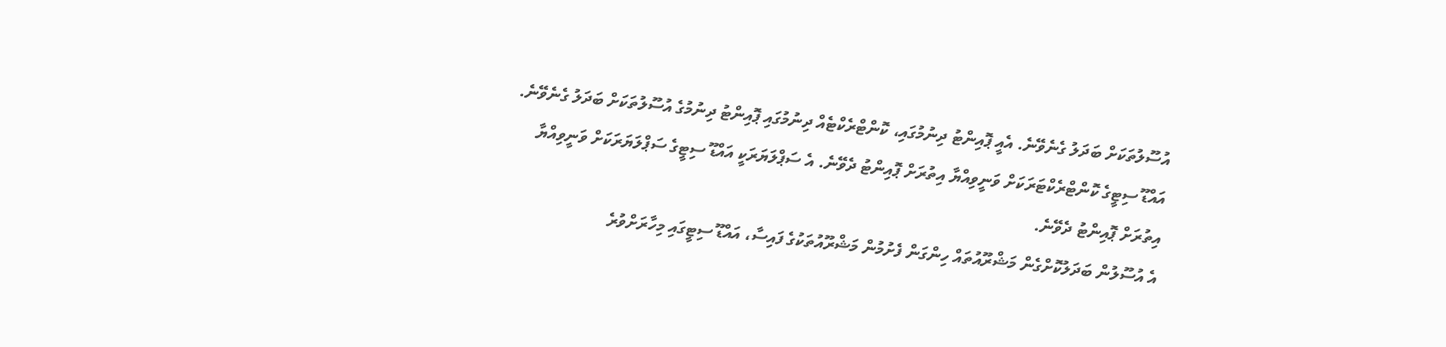އުސޫލުތަކަށް ބަދަލު ގެނެވޭނެ. އެއީ ޕޮއިންޓު ދިނުމުގައި، ކޮންޓްރެކްޓެއް ދިނުމުގައި ޕޮއިންޓު ދިނުމުގެ އުސޫލުތަކަށް ބަދަލު ގެނެވޭނެ. އައްޑޫ ސިޓީގެ ކޮންޓްރެކްޓަރަކަށް ވަނީވިއްޔާ އިތުރަށް ޕޮއިންޓު ދެވޭނެ. އެ ސަޕްލަޔަރަކީ އައްޑޫ ސިޓީގެ ސަޕްލަޔަރަކަށް ވަނީވިއްޔާ އިތުރަށް ޕޮއިންޓު ދެވޭނެ.
އެ އުސޫލުން ބަދަލުކޮށްގެން މަޝްރޫއުތައް ހިންގަން ފެށުމުން މަޝްރޫއުތަކުގެ ފައިސާ، އައްޑޫ ސިޓީގައި މިހާރަށްވުރެ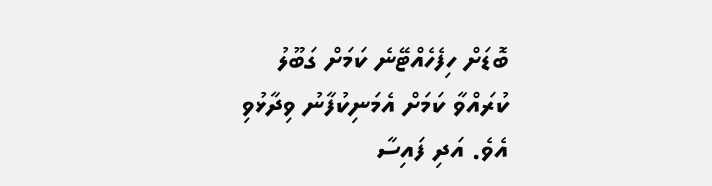ބޮޑަށް ހިފެހެއްޓޭނެ ކަމަށް ގަބޫލު ކުރައްވާ ކަމަށް އެމަނިކުފާނު ވިދާޅުވި އެވެ. އަދި ފައިސާ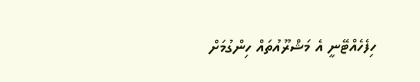ހިފެހެއްޓޭނީ އެ މަޝްރޫއުތައް ހިންގުމަށް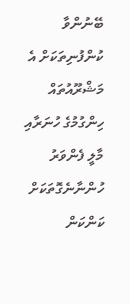ބޭނުންވާ ކުންފުނިތަކަށް އެ މަޝްރޫއުތައް ހިންގުމުގެ ހުނަރާއި މާލީ ފެންވަރު ހުންނާނެގޮތަކަށް ކަންކަން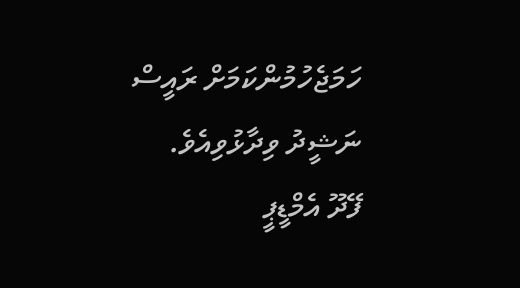ހަމަޖެހުމުންކަމަށް ރައީސް ނަޝީދު ވިދާޅުވިއެވެ.
ފޭދޫ އެމްޑީޕީ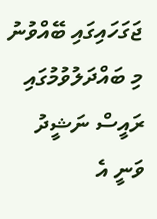ޖަގަހައިގައި ބޭއްވުނު މި ބައްދަލުވުމުގައި ރައީސް ނަޝީދު ވަނީ އެ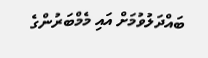ބައްދަލުވުމަށް އައި މެމްބަރުންގެ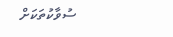ސުވާކުތަކަށް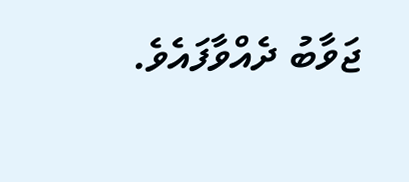ޖަވާބު ދެއްވާފައެވެ.